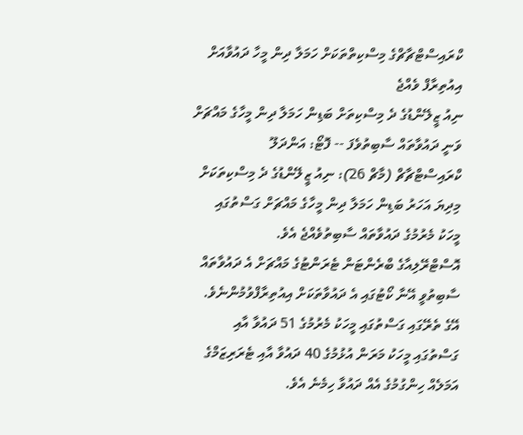ކްރައިސްޓްޗާޗްގެ މިސްކިތްތަކަށް ހަމަލާ ދިން މީހާ ދައުވާއަށް އިއުތިރާފް ވެއްޖެ
ނިއު ޒީލޭންޑުގެ ދެ މިސްކިތަށް ބަޑިން ހަމަލާ ދިން މީހާގެ މައްޗަށް ވަނީ ދައުވާތައް ސާބިތުވެފަ -- ފޮޓޯ: އަންދަލޫ
ކްރައިސްޓްޗާޗް (މާޗް 26): ނިއު ޒީލޭންޑުގެ ދެ މިސްކިތަކަށް މިދިޔަ އަހަރު ބަޑިން ހަމަލާ ދިން މީހާގެ މައްޗަށް ގަސްތުގައި މީހަކު މެރުމުގެ ދައުވާތައް ސާބިތުވެއްޖެ އެވެ.
އޮސްޓްރޭލިއާގެ ބްރެންޓަން ޓެރަންޓުގެ މައްޗަށް އެ ދައުވާތައް ސާބިތުވީ އޭނާ ކޯޓުގައި އެ ދައުވާތަކަށް އިއުތިރާފްވުމުންނެވެ. އޭގެ ތެރޭގައި ގަސްތުގައި މީހަކު މެރުމުގެ 51 ދައުވާ އާއި ގަސްތުގައި މީހަކު މަރަން އުޅުމުގެ 40 ދައުވާ އާއި ޓެރަރިޒަމްގެ އަމަލެއް ހިންގުމުގެ އެއް ދައުވާ ހިމެނެ އެވެ.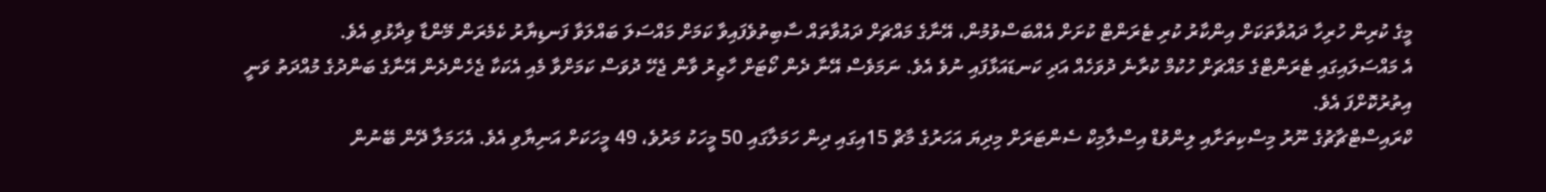މީގެ ކުރިން ހުރިހާ ދައުވާތަކަށް އިންކާރު ކުރި ޓެރަންޓް ކުށަށް އެއްބަސްވުމުން، އޭނާގެ މައްޗަށް ދައުވާތައް ސާބިތުވެފައިވާ ކަމަށް މައްސަލަ ބައްލަވާ ފަނޑިޔާރު ކެމެރަން މޭންޑާ ވިދާޅުވި އެވެ.
އެ މައްސަލައިގައި ޓެރަންޓްގެ މައްޗަށް ހުކުމް ކުރާނެ ދުވަހެއް އަދި ކަނޑައަޅާފައި ނުވެ އެވެ. ނަމަވެސް އޭނާ ދެން ކޯޓަށް ހާޒިރު ވާން ޖެހޭ ދުވަސް ކަމަށްވާ މެއި އެކަކާ ޖެހެންދެން އޭނާގެ ބަންދުގެ މުއްދަތު ވަނީ އިތުރުކޮށްފަ އެވެ.
ކްރައިސްޓްޗާޗުގެ ނޫރު މިސްކިތަށާއި ލިންވުޑް އިސްލާމިކް ސެންޓަރަށް މިދިޔަ އަހަރުގެ މާޗް 15އިގައި ދިން ހަމަލާގައި 50 މީހަކު މަރުވެ، 49 މީހަކަށް އަނިޔާވި އެވެ. އެހަމަލާ ދޭން ބޭނުން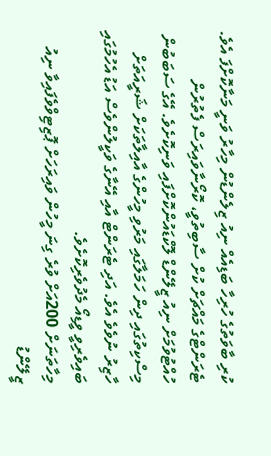ކުރި ބާވަތުގެ ހުރިހާ ބަޑިއެއް ނިއު ޒިލެންޑުން މިހާރު ވަނީ މަނާކޮށްފަ އެވެ.
ޓެރަންޓްގެ މައްޗަށް ކުށް ސާބިތުވީ، ކޮރޯނާވައިރަސް ފެތުރުން ހުއްޓުވުމަށް ނިއު ޒީލޭންޑް ލޮކްޑައުންކޮށްފައި ވަނިކޮށެވެ. އޭގެ ސަބަބުން މިސްކިތުގައި ދިން ހަމަލާގައި މަރުވި މީހުންގެ އާއިލާތަކަށް ޝަރީއަތަށް ހާޒިރު ނުވެވެ އެވެ. އަދި ޓެރަންޓް އާއި އޭނާގެ ވަކީލުންވެސް އަޑު އެހުމުގައި ބައިވެރިވީ ވީޑިއޯ މެދުވެރިކޮށެވެ.
މިހާތަނަށް 200އަށް ވުރެ ގިނަ މީހުން ވައިރަހަށް ޕޮޒިޓިވްވެފައިވާ ނިއު ޒީލޭންޑު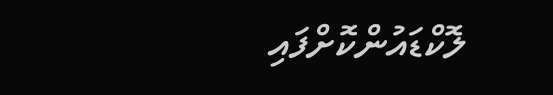ލޮކްޑައުންކޮށްފައި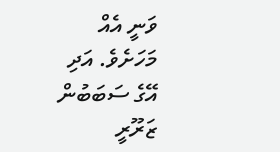ވަނީ އެއް މަހަށެވެ. އަދި އޭގެ ސަބަބުން ޒަރޫރީ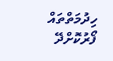ހިދުމަތްތައް ފޯރުކޮށްދޭ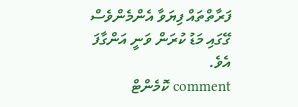ފަރާތްތައް ފިޔަވާ އެންމެންވެސް ގޭގައި މަޑު ކުރަން ވަނީ އަންގާފަ އެވެ.
comment ކޮމެންޓް